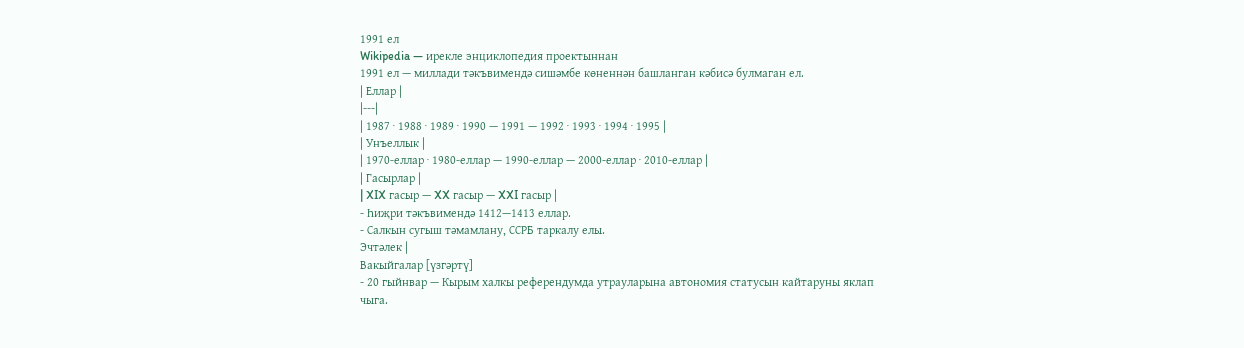1991 ел
Wikipedia — ирекле энциклопедия проектыннан
1991 ел — миллади тәкъвимендә сишәмбе көненнән башланган кәбисә булмаган ел.
| Еллар |
|---|
| 1987 · 1988 · 1989 · 1990 — 1991 — 1992 · 1993 · 1994 · 1995 |
| Унъеллык |
| 1970‑еллар · 1980‑еллар — 1990‑еллар — 2000‑еллар · 2010‑еллар |
| Гасырлар |
| XIX гасыр — XX гасыр — XXI гасыр |
- Һиҗри тәкъвимендә 1412—1413 еллар.
- Салкын сугыш тәмамлану, ССРБ таркалу елы.
Эчтәлек |
Вакыйгалар [үзгәртү]
- 20 гыйнвар — Кырым халкы референдумда утрауларына автономия статусын кайтаруны яклап чыга.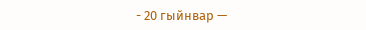- 20 гыйнвар —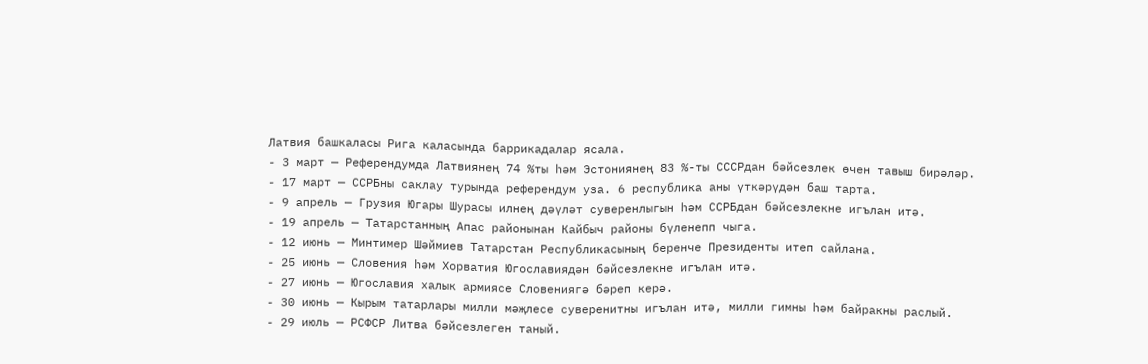Латвия башкаласы Рига каласында баррикадалар ясала.
- 3 март — Референдумда Латвиянең 74 %ты һәм Эстониянең 83 %-ты СССРдан бәйсезлек өчен тавыш бирәләр.
- 17 март — ССРБны саклау турында референдум уза. 6 республика аны үткәрүдән баш тарта.
- 9 апрель — Грузия Югары Шурасы илнең дәүләт суверенлыгын һәм ССРБдан бәйсезлекне игълан итә.
- 19 апрель — Татарстанның Апас районынан Кайбыч районы бүленепп чыга.
- 12 июнь — Минтимер Шәймиев Татарстан Республикасының беренче Президенты итеп сайлана.
- 25 июнь — Словения һәм Хорватия Югославиядән бәйсезлекне игълан итә.
- 27 июнь — Югославия халык армиясе Словениягә бәреп керә.
- 30 июнь — Кырым татарлары милли мәҗлесе суверенитны игълан итә, милли гимны һәм байракны раслый.
- 29 июль — РСФСР Литва бәйсезлеген таный.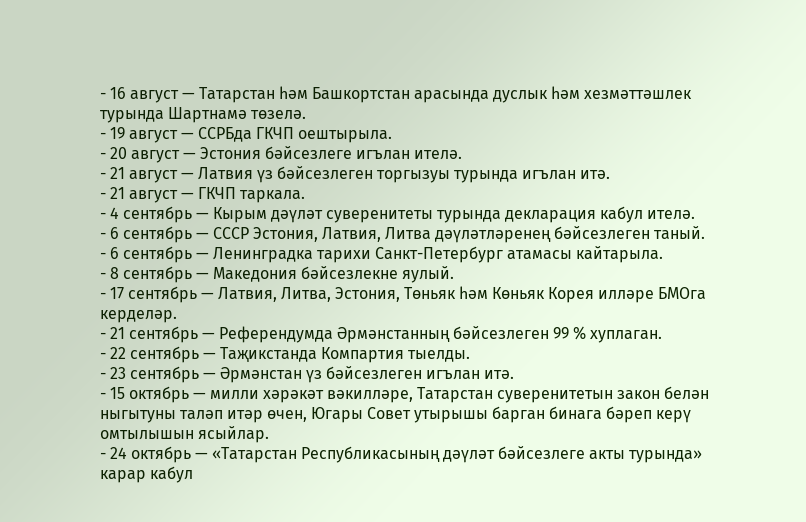- 16 август — Татарстан һәм Башкортстан арасында дуслык һәм хезмәттәшлек турында Шартнамә төзелә.
- 19 август — ССРБда ГКЧП оештырыла.
- 20 август — Эстония бәйсезлеге игълан ителә.
- 21 август — Латвия үз бәйсезлеген торгызуы турында игълан итә.
- 21 август — ГКЧП таркала.
- 4 сентябрь — Кырым дәүләт суверенитеты турында декларация кабул ителә.
- 6 сентябрь — СССР Эстония, Латвия, Литва дәүләтләренең бәйсезлеген таный.
- 6 сентябрь — Ленинградка тарихи Санкт-Петербург атамасы кайтарыла.
- 8 сентябрь — Македония бәйсезлекне яулый.
- 17 сентябрь — Латвия, Литва, Эстония, Төньяк һәм Көньяк Корея илләре БМОга керделәр.
- 21 сентябрь — Референдумда Әрмәнстанның бәйсезлеген 99 % хуплаган.
- 22 сентябрь — Таҗикстанда Компартия тыелды.
- 23 сентябрь — Әрмәнстан үз бәйсезлеген игълан итә.
- 15 октябрь — милли хәрәкәт вәкилләре, Татарстан суверенитетын закон белән ныгытуны таләп итәр өчен, Югары Совет утырышы барган бинага бәреп керү омтылышын ясыйлар.
- 24 октябрь — «Татарстан Республикасының дәүләт бәйсезлеге акты турында» карар кабул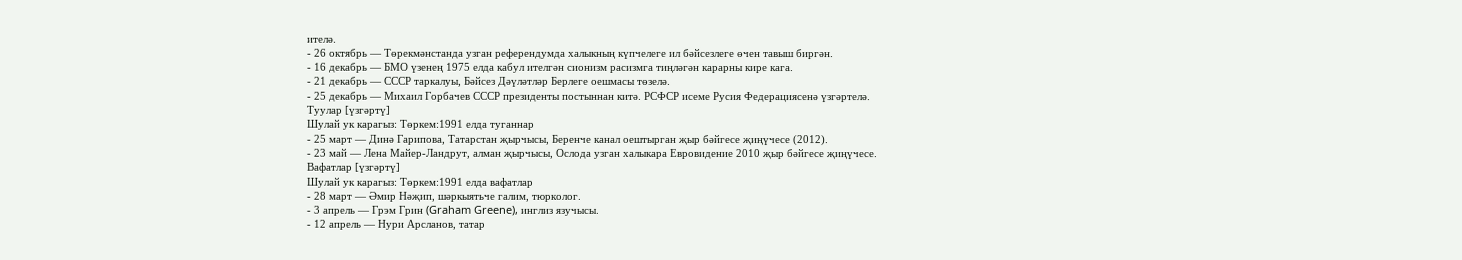ителә.
- 26 октябрь — Төрекмәнстанда узган референдумда халыкның күпчелеге ил бәйсезлеге өчен тавыш биргән.
- 16 декабрь — БМО үзенең 1975 елда кабул ителгән сионизм расизмга тиңләгән карарны кире кага.
- 21 декабрь — СССР таркалуы, Бәйсез Дәүләтләр Берлеге оешмасы төзелә.
- 25 декабрь — Михаил Горбачев СССР президенты постыннан китә. РСФСР исеме Русия Федерациясенә үзгәртелә.
Туулар [үзгәртү]
Шулай ук карагыз: Төркем:1991 елда туганнар
- 25 март — Динә Гарипова, Татарстан җырчысы, Беренче канал оештырган җыр бәйгесе җиңүчесе (2012).
- 23 май — Лена Майер-Ландрут, алман җырчысы, Ослода узган халыкара Евровидение 2010 җыр бәйгесе җиңүчесе.
Вафатлар [үзгәртү]
Шулай ук карагыз: Төркем:1991 елда вафатлар
- 28 март — Әмир Нәҗип, шәркыятьче галим, тюрколог.
- 3 апрель — Грэм Грин (Graham Greene), инглиз язучысы.
- 12 апрель — Нури Арсланов, татар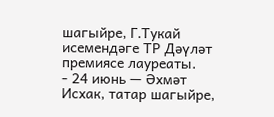шагыйре, Г.Тукай исемендәге ТР Дәүләт премиясе лауреаты.
- 24 июнь — Әхмәт Исхак, татар шагыйре,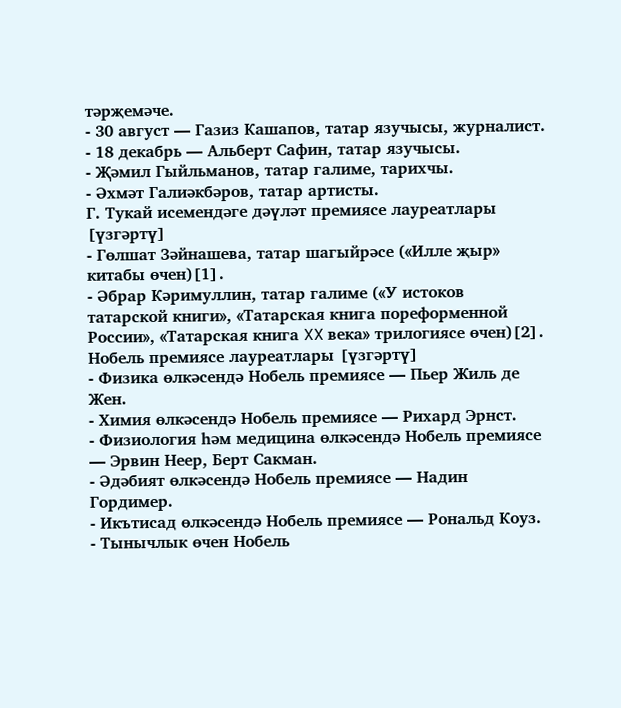тәрҗемәче.
- 30 август — Газиз Кашапов, татар язучысы, журналист.
- 18 декабрь — Альберт Сафин, татар язучысы.
- Җәмил Гыйльманов, татар галиме, тарихчы.
- Әхмәт Галиәкбәров, татар артисты.
Г. Тукай исемендәге дәүләт премиясе лауреатлары [үзгәртү]
- Гөлшат Зәйнашева, татар шагыйрәсе («Илле җыр» китабы өчен)[1].
- Әбрар Кәримуллин, татар галиме («У истоков татарской книги», «Татарская книга пореформенной России», «Татарская книга XX века» трилогиясе өчен)[2].
Нобель премиясе лауреатлары [үзгәртү]
- Физика өлкәсендә Нобель премиясе — Пьер Жиль де Жен.
- Химия өлкәсендә Нобель премиясе — Рихард Эрнст.
- Физиология һәм медицина өлкәсендә Нобель премиясе — Эрвин Неер, Берт Сакман.
- Әдәбият өлкәсендә Нобель премиясе — Надин Гордимер.
- Икътисад өлкәсендә Нобель премиясе — Рональд Коуз.
- Тынычлык өчен Нобель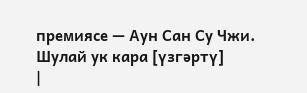премиясе — Аун Сан Су Чжи.
Шулай ук кара [үзгәртү]
|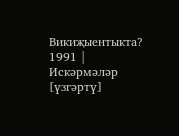Викиҗыентыкта? 1991 |
Искәрмәләр [үзгәртү]